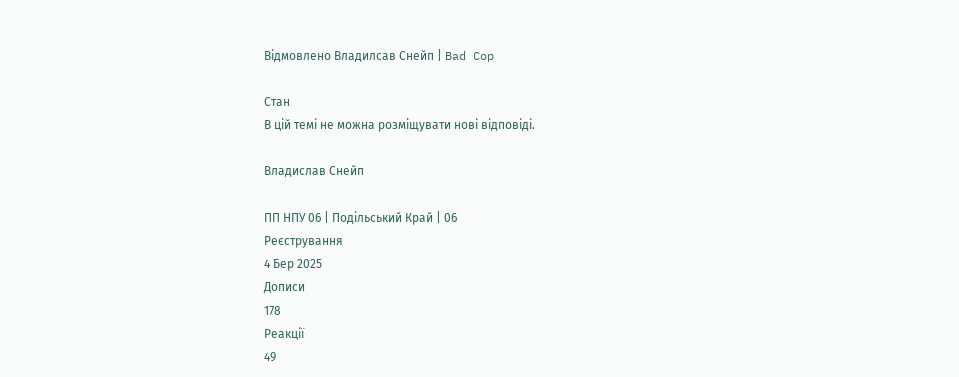Відмовлено Владилсав Снейп | Bad Cop

Стан
В цій темі не можна розміщувати нові відповіді.

Владислав Снейп

ПП НПУ 06 | Подільський Край | 06
Реєстрування
4 Бер 2025
Дописи
178
Реакції
49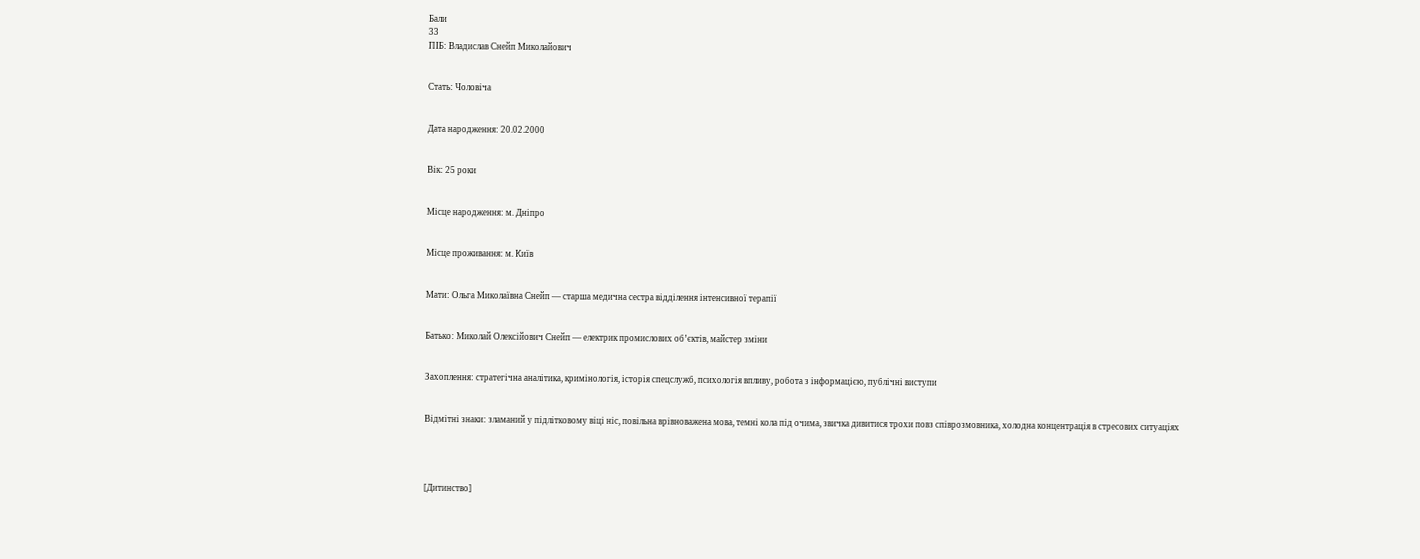Бали
33
ПІБ: Владислав Снейп Миколайович


Стать: Чоловіча


Дата народження: 20.02.2000


Вік: 25 роки


Місце народження: м. Дніпро


Місце проживання: м. Київ


Мати: Ольга Миколаївна Снейп — старша медична сестра відділення інтенсивної терапії


Батько: Миколай Олексійович Снейп — електрик промислових об’єктів, майстер зміни


Захоплення: стратегічна аналітика, кримінологія, історія спецслужб, психологія впливу, робота з інформацією, публічні виступи


Відмітні знаки: зламаний у підлітковому віці ніс, повільна врівноважена мова, темні кола під очима, звичка дивитися трохи повз співрозмовника, холодна концентрація в стресових ситуаціях




[Дитинство]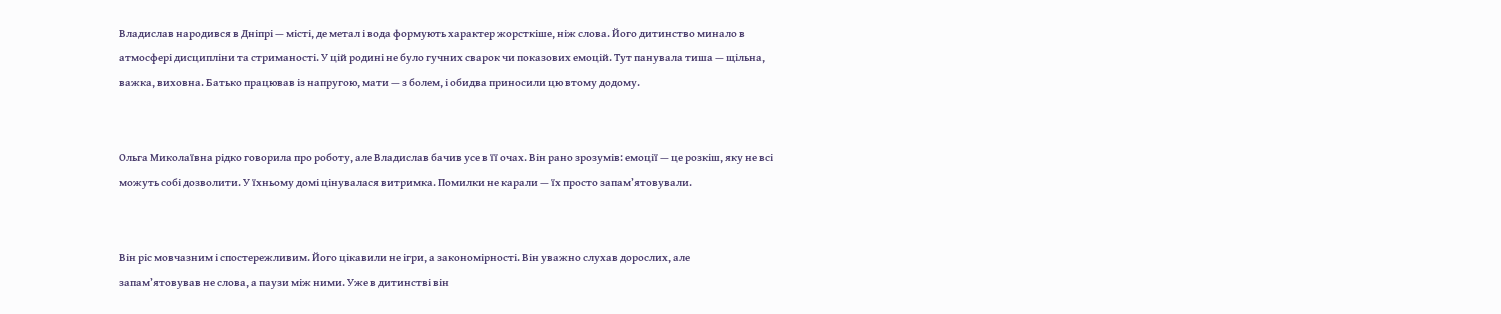Владислав народився в Дніпрі — місті, де метал і вода формують характер жорсткіше, ніж слова. Його дитинство минало в атмосфері дисципліни та стриманості. У цій родині не було гучних сварок чи показових емоцій. Тут панувала тиша — щільна, важка, виховна. Батько працював із напругою, мати — з болем, і обидва приносили цю втому додому.


Ольга Миколаївна рідко говорила про роботу, але Владислав бачив усе в її очах. Він рано зрозумів: емоції — це розкіш, яку не всі можуть собі дозволити. У їхньому домі цінувалася витримка. Помилки не карали — їх просто запам’ятовували.


Він ріс мовчазним і спостережливим. Його цікавили не ігри, а закономірності. Він уважно слухав дорослих, але запам’ятовував не слова, а паузи між ними. Уже в дитинстві він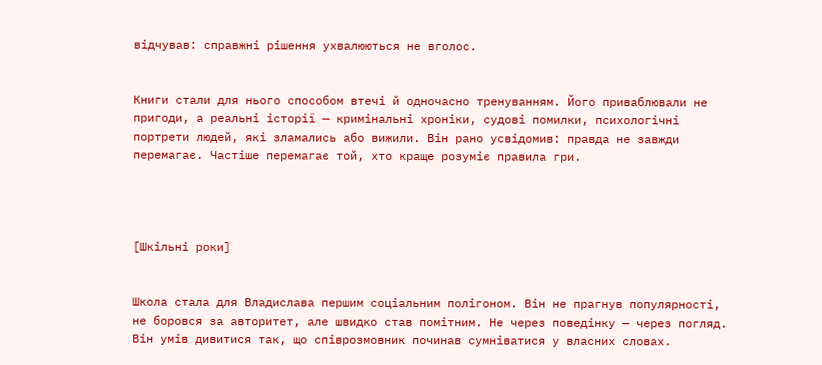відчував: справжні рішення ухвалюються не вголос.


Книги стали для нього способом втечі й одночасно тренуванням. Його приваблювали не пригоди, а реальні історії — кримінальні хроніки, судові помилки, психологічні портрети людей, які зламались або вижили. Він рано усвідомив: правда не завжди перемагає. Частіше перемагає той, хто краще розуміє правила гри.




[Шкільні роки]


Школа стала для Владислава першим соціальним полігоном. Він не прагнув популярності, не боровся за авторитет, але швидко став помітним. Не через поведінку — через погляд. Він умів дивитися так, що співрозмовник починав сумніватися у власних словах.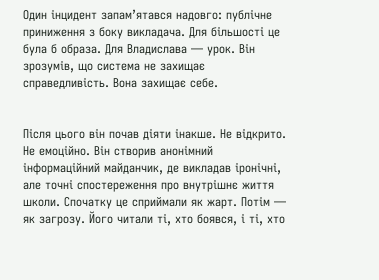Один інцидент запам’ятався надовго: публічне приниження з боку викладача. Для більшості це була б образа. Для Владислава — урок. Він зрозумів, що система не захищає справедливість. Вона захищає себе.


Після цього він почав діяти інакше. Не відкрито. Не емоційно. Він створив анонімний інформаційний майданчик, де викладав іронічні, але точні спостереження про внутрішнє життя школи. Спочатку це сприймали як жарт. Потім — як загрозу. Його читали ті, хто боявся, і ті, хто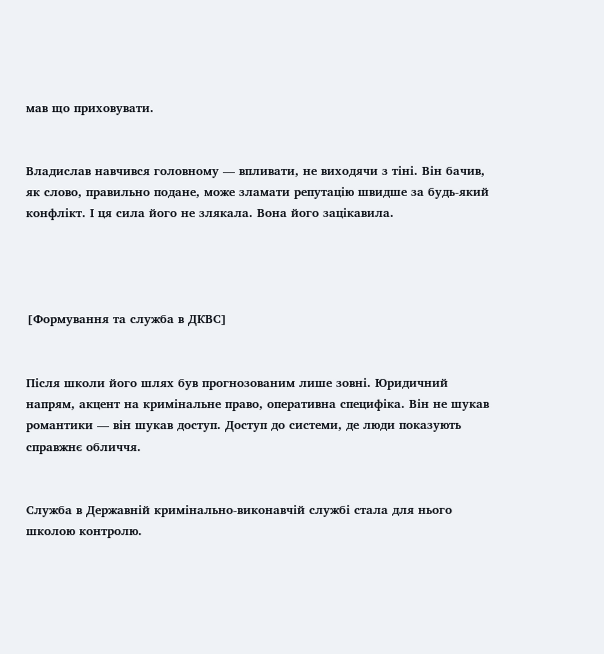мав що приховувати.


Владислав навчився головному — впливати, не виходячи з тіні. Він бачив, як слово, правильно подане, може зламати репутацію швидше за будь-який конфлікт. І ця сила його не злякала. Вона його зацікавила.




[Формування та служба в ДКВС]


Після школи його шлях був прогнозованим лише зовні. Юридичний напрям, акцент на кримінальне право, оперативна специфіка. Він не шукав романтики — він шукав доступ. Доступ до системи, де люди показують справжнє обличчя.


Служба в Державній кримінально-виконавчій службі стала для нього школою контролю.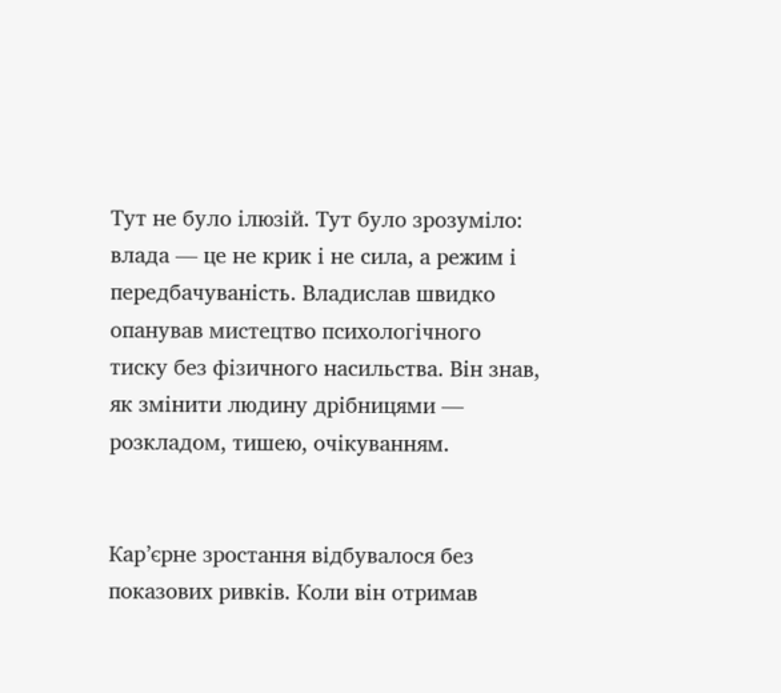Тут не було ілюзій. Тут було зрозуміло: влада — це не крик і не сила, а режим і передбачуваність. Владислав швидко опанував мистецтво психологічного тиску без фізичного насильства. Він знав, як змінити людину дрібницями — розкладом, тишею, очікуванням.


Кар’єрне зростання відбувалося без показових ривків. Коли він отримав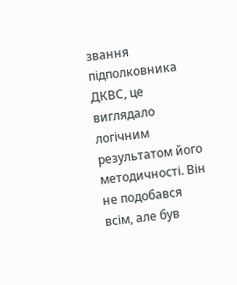звання підполковника ДКВС, це виглядало логічним результатом його методичності. Він не подобався всім, але був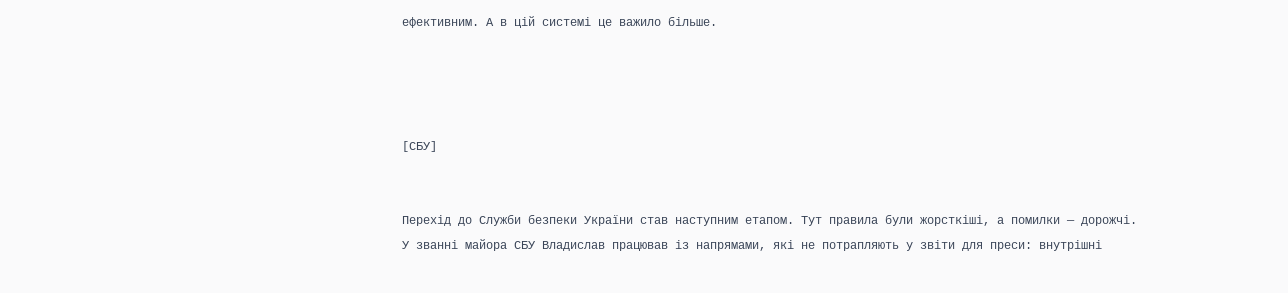ефективним. А в цій системі це важило більше.




[СБУ]


Перехід до Служби безпеки України став наступним етапом. Тут правила були жорсткіші, а помилки — дорожчі. У званні майора СБУ Владислав працював із напрямами, які не потрапляють у звіти для преси: внутрішні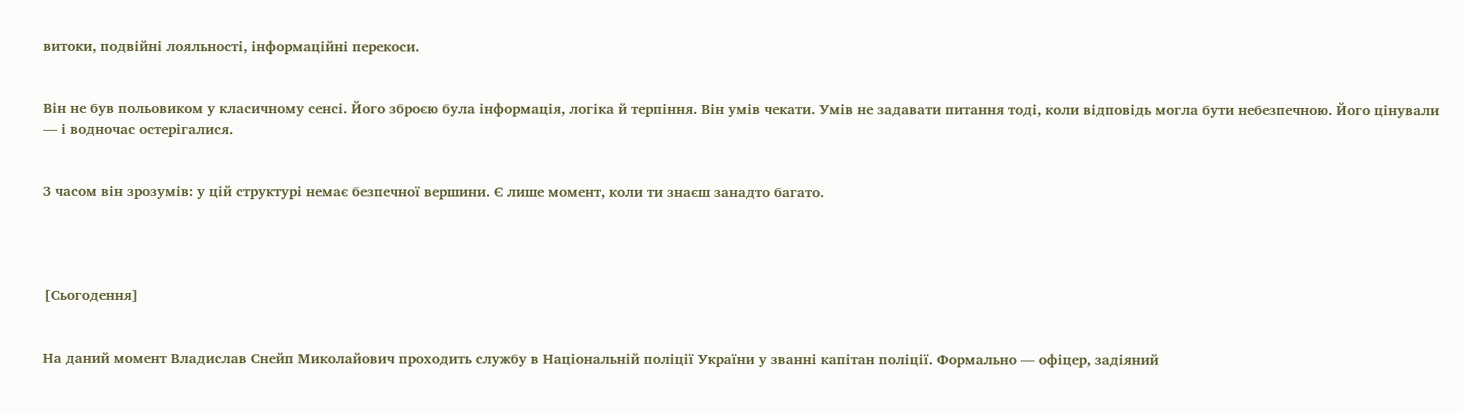витоки, подвійні лояльності, інформаційні перекоси.


Він не був польовиком у класичному сенсі. Його зброєю була інформація, логіка й терпіння. Він умів чекати. Умів не задавати питання тоді, коли відповідь могла бути небезпечною. Його цінували — і водночас остерігалися.


З часом він зрозумів: у цій структурі немає безпечної вершини. Є лише момент, коли ти знаєш занадто багато.




[Сьогодення]


На даний момент Владислав Снейп Миколайович проходить службу в Національній поліції України у званні капітан поліції. Формально — офіцер, задіяний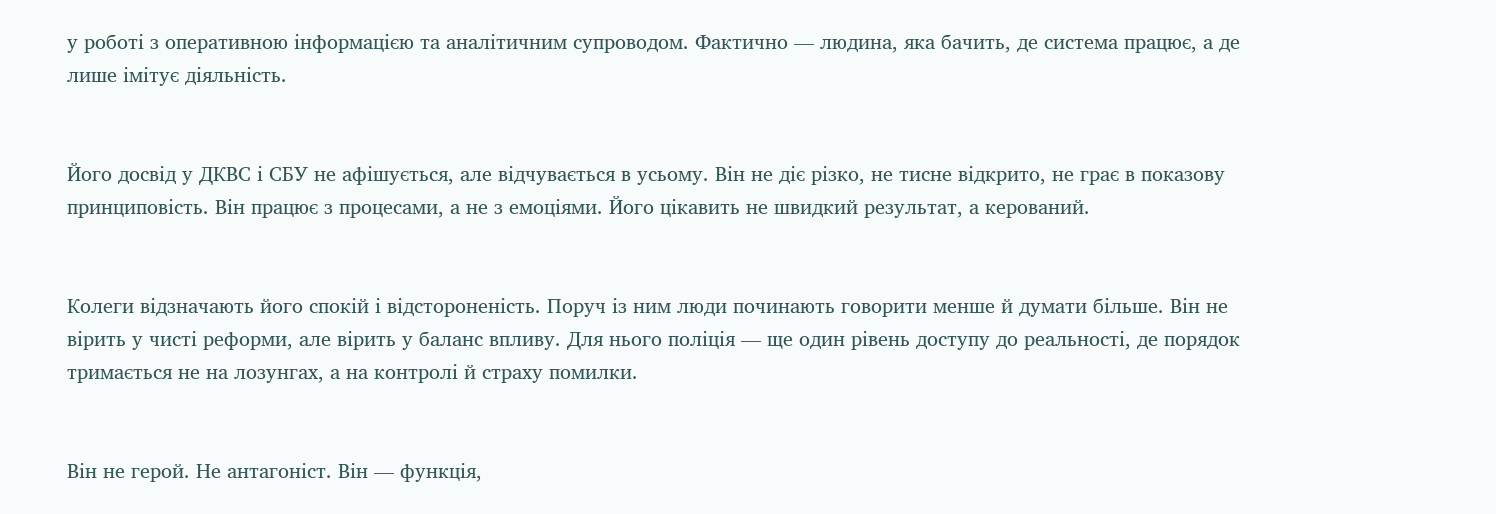у роботі з оперативною інформацією та аналітичним супроводом. Фактично — людина, яка бачить, де система працює, а де лише імітує діяльність.


Його досвід у ДКВС і СБУ не афішується, але відчувається в усьому. Він не діє різко, не тисне відкрито, не грає в показову принциповість. Він працює з процесами, а не з емоціями. Його цікавить не швидкий результат, а керований.


Колеги відзначають його спокій і відстороненість. Поруч із ним люди починають говорити менше й думати більше. Він не вірить у чисті реформи, але вірить у баланс впливу. Для нього поліція — ще один рівень доступу до реальності, де порядок тримається не на лозунгах, а на контролі й страху помилки.


Він не герой. Не антагоніст. Він — функція,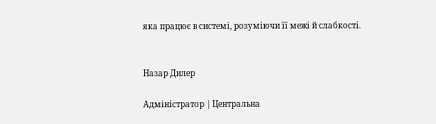яка працює в системі, розуміючи її межі й слабкості.


Назар Дилер

Адміністратор | Центральна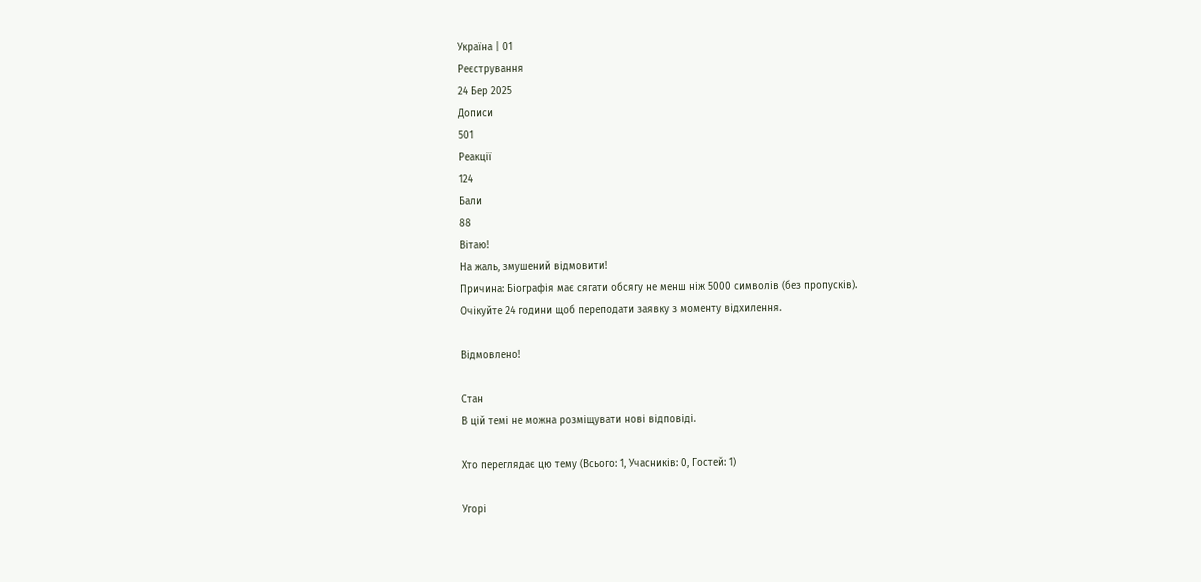Україна | 01
Реєстрування
24 Бер 2025
Дописи
501
Реакції
124
Бали
88
Вітаю!
На жаль, змушений відмовити!
Причина: Біографія має сягати обсягу не менш ніж 5000 символів (без пропусків).
Очікуйте 24 години щоб переподати заявку з моменту відхилення.

Відмовлено!

Стан
В цій темі не можна розміщувати нові відповіді.

Хто переглядає цю тему (Всього: 1, Учасників: 0, Гостей: 1)

Угорі